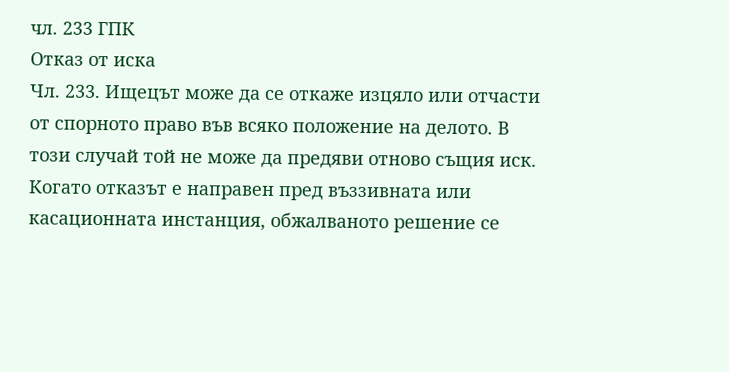чл. 233 ГПК
Отказ от иска
Чл. 233. Ищецът може да се откаже изцяло или отчасти от спорното право във всяко положение на делото. В този случай той не може да предяви отново същия иск. Когато отказът е направен пред въззивната или касационната инстанция, обжалваното решение се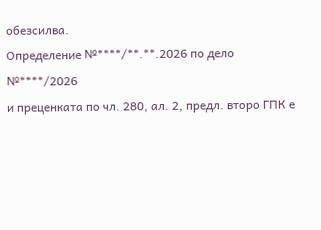обезсилва.
Определение №****/**.**.2026 по дело №****/2026
и преценката по чл. 280, ал. 2, предл. второ ГПК е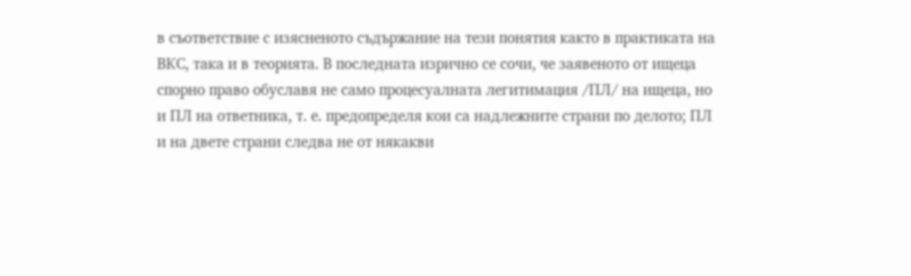в съответствие с изясненото съдържание на тези понятия както в практиката на ВКС, така и в теорията. В последната изрично се сочи, че заявеното от ищеца спорно право обуславя не само процесуалната легитимация /ПЛ/ на ищеца, но и ПЛ на ответника, т. е. предопределя кои са надлежните страни по делото; ПЛ и на двете страни следва не от някакви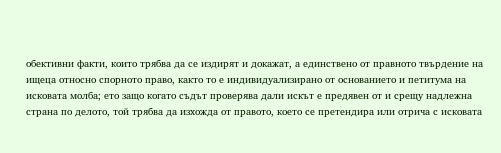обективни факти, които трябва да се издирят и докажат, а единствено от правното твърдение на ищеца относно спорното право, както то е индивидуализирано от основанието и петитума на исковата молба; ето защо когато съдът проверява дали искът е предявен от и срещу надлежна страна по делото, той трябва да изхожда от правото, което се претендира или отрича с исковата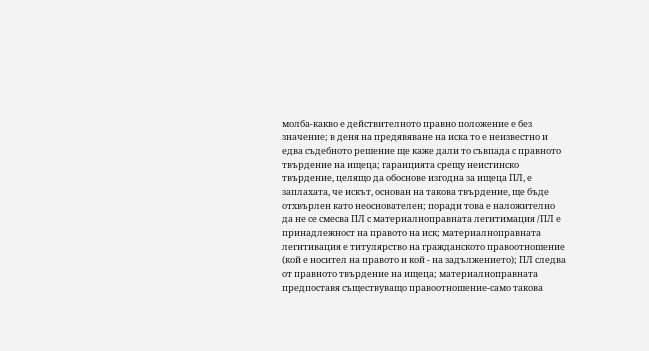молба-какво е действителното правно положение е без значение; в деня на предявяване на иска то е неизвестно и едва съдебното решение ще каже дали то съвпада с правното твърдение на ищеца; гаранцията срещу неистинско твърдение, целящо да обоснове изгодна за ищеца ПЛ, е заплахата, че искът, основан на такова твърдение, ще бъде отхвърлен като неоснователен; поради това е наложително да не се смесва ПЛ с материалноправната легитимация /ПЛ е принадлежност на правото на иск; материалноправната легитивация е титулярство на гражданското правоотношение (кой е носител на правото и кой - на задължението); ПЛ следва от правното твърдение на ищеца; материалноправната предпоставя съществуващо правоотношение-само такова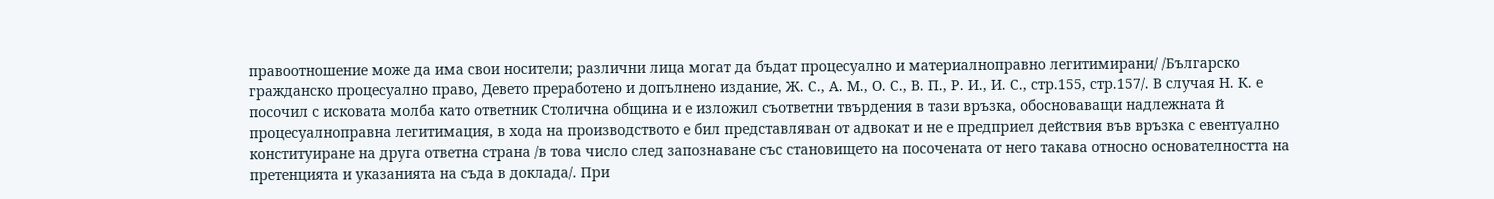правоотношение може да има свои носители; различни лица могат да бъдат процесуално и материалноправно легитимирани/ /Българско гражданско процесуално право, Девето преработено и допълнено издание, Ж. С., А. М., О. С., В. П., Р. И., И. С., стр.155, стр.157/. В случая Н. К. е посочил с исковата молба като ответник Столична община и е изложил съответни твърдения в тази връзка, обосноваващи надлежната й процесуалноправна легитимация, в хода на производството е бил представляван от адвокат и не е предприел действия във връзка с евентуално конституиране на друга ответна страна /в това число след запознаване със становището на посочената от него такава относно основателността на претенцията и указанията на съда в доклада/. При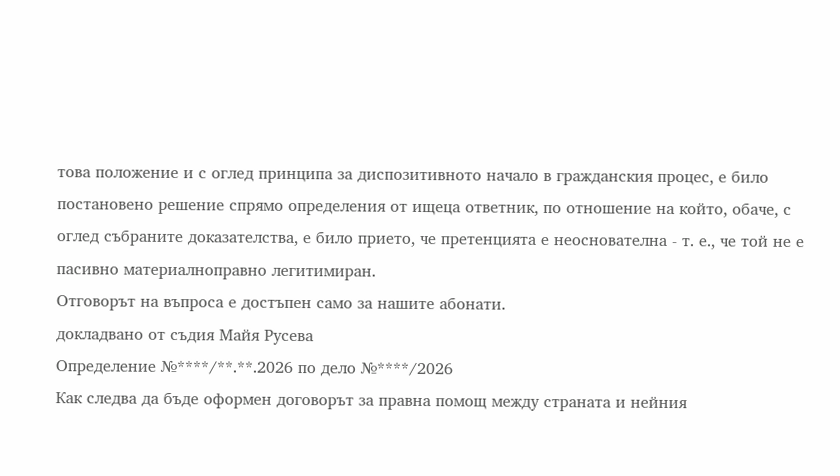това положение и с оглед принципа за диспозитивното начало в гражданския процес, е било постановено решение спрямо определения от ищеца ответник, по отношение на който, обаче, с оглед събраните доказателства, е било прието, че претенцията е неоснователна - т. е., че той не е пасивно материалноправно легитимиран.
Отговорът на въпроса е достъпен само за нашите абонати.
докладвано от съдия Майя Русева
Определение №****/**.**.2026 по дело №****/2026
Как следва да бъде оформен договорът за правна помощ между страната и нейния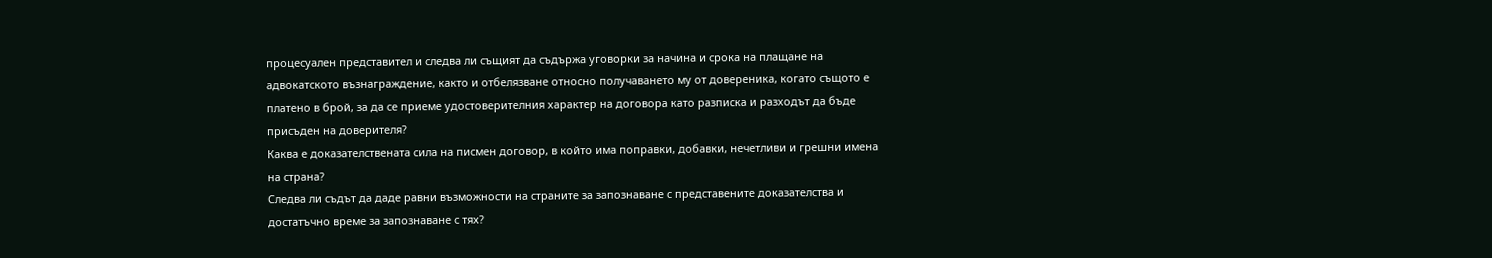процесуален представител и следва ли същият да съдържа уговорки за начина и срока на плащане на адвокатското възнаграждение, както и отбелязване относно получаването му от довереника, когато същото е платено в брой, за да се приеме удостоверителния характер на договора като разписка и разходът да бъде присъден на доверителя?
Каква е доказателствената сила на писмен договор, в който има поправки, добавки, нечетливи и грешни имена на страна?
Следва ли съдът да даде равни възможности на страните за запознаване с представените доказателства и достатъчно време за запознаване с тях?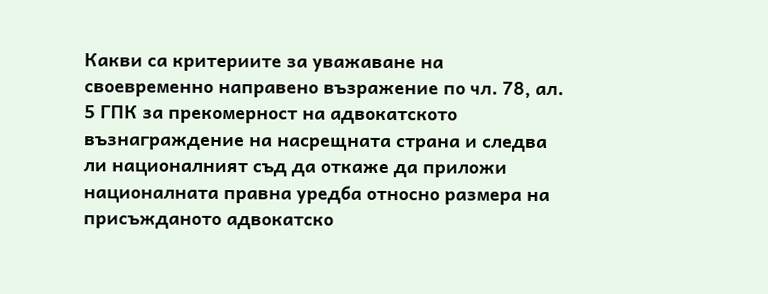Какви са критериите за уважаване на своевременно направено възражение по чл. 78, ал. 5 ГПК за прекомерност на адвокатското възнаграждение на насрещната страна и следва ли националният съд да откаже да приложи националната правна уредба относно размера на присъжданото адвокатско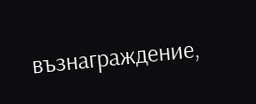възнаграждение,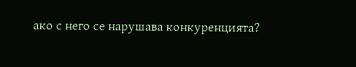ако с него се нарушава конкуренцията?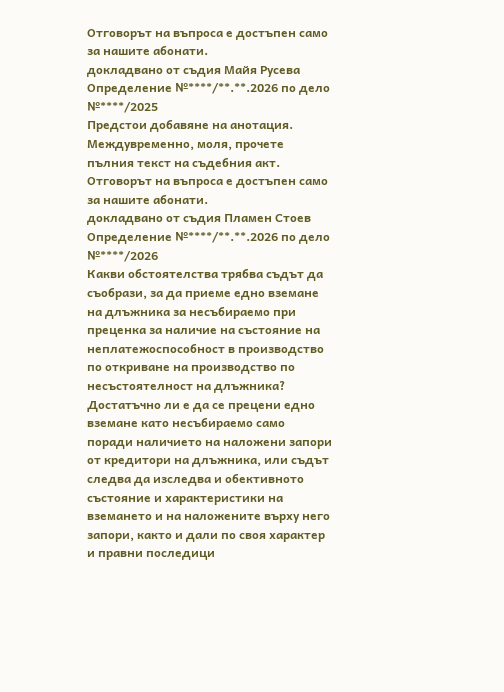Отговорът на въпроса е достъпен само за нашите абонати.
докладвано от съдия Майя Русева
Определение №****/**.**.2026 по дело №****/2025
Предстои добавяне на анотация. Междувременно, моля, прочете пълния текст на съдебния акт.
Отговорът на въпроса е достъпен само за нашите абонати.
докладвано от съдия Пламен Стоев
Определение №****/**.**.2026 по дело №****/2026
Какви обстоятелства трябва съдът да съобрази, за да приеме едно вземане на длъжника за несъбираемо при преценка за наличие на състояние на неплатежоспособност в производство по откриване на производство по несъстоятелност на длъжника? Достатъчно ли е да се прецени едно вземане като несъбираемо само поради наличието на наложени запори от кредитори на длъжника, или съдът следва да изследва и обективното състояние и характеристики на вземането и на наложените върху него запори, както и дали по своя характер и правни последици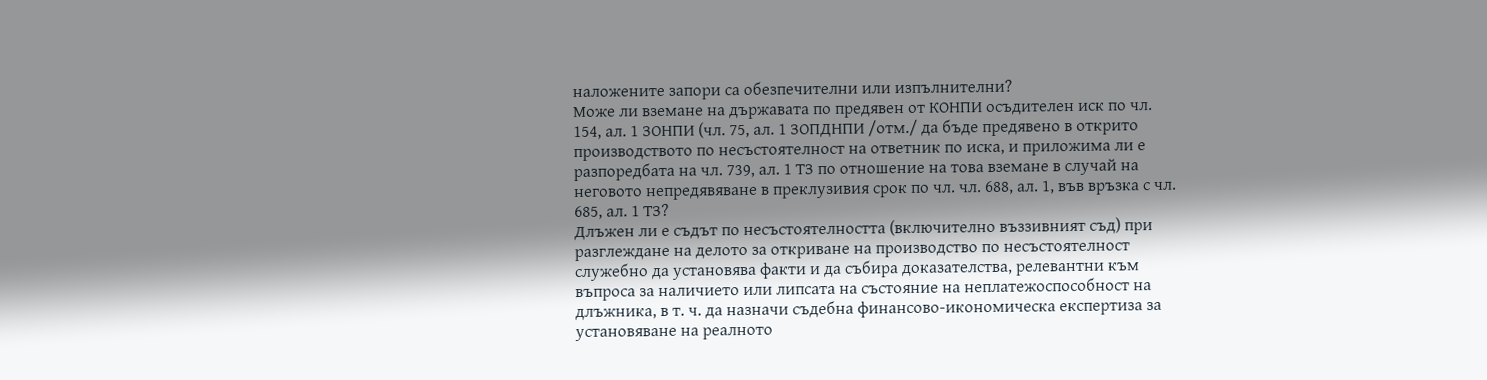наложените запори са обезпечителни или изпълнителни?
Може ли вземане на държавата по предявен от КОНПИ осъдителен иск по чл. 154, ал. 1 ЗОНПИ (чл. 75, ал. 1 ЗОПДНПИ /отм./ да бъде предявено в открито производството по несъстоятелност на ответник по иска, и приложима ли е разпоредбата на чл. 739, ал. 1 ТЗ по отношение на това вземане в случай на неговото непредявяване в преклузивия срок по чл. чл. 688, ал. 1, във връзка с чл. 685, ал. 1 ТЗ?
Длъжен ли е съдът по несъстоятелността (включително въззивният съд) при разглеждане на делото за откриване на производство по несъстоятелност служебно да установява факти и да събира доказателства, релевантни към въпроса за наличието или липсата на състояние на неплатежоспособност на длъжника, в т. ч. да назначи съдебна финансово-икономическа експертиза за установяване на реалното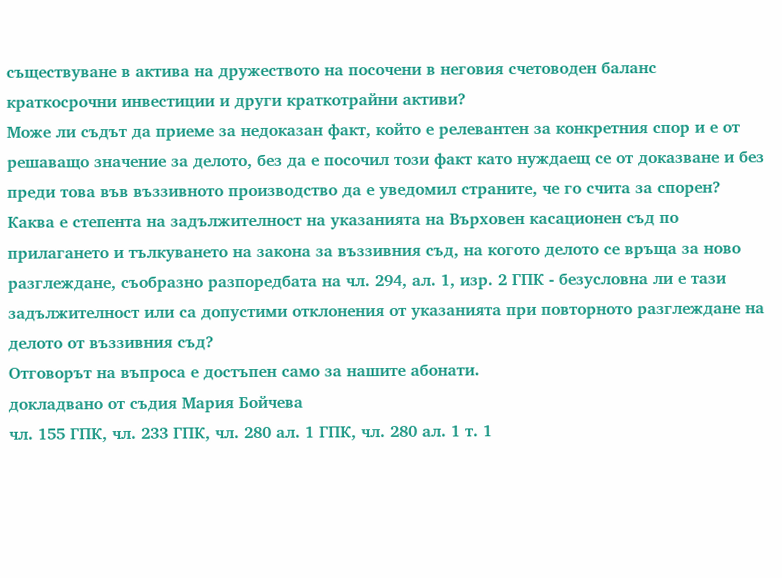съществуване в актива на дружеството на посочени в неговия счетоводен баланс краткосрочни инвестиции и други краткотрайни активи?
Може ли съдът да приеме за недоказан факт, който е релевантен за конкретния спор и е от решаващо значение за делото, без да е посочил този факт като нуждаещ се от доказване и без преди това във въззивното производство да е уведомил страните, че го счита за спорен?
Каква е степента на задължителност на указанията на Върховен касационен съд по прилагането и тълкуването на закона за въззивния съд, на когото делото се връща за ново разглеждане, съобразно разпоредбата на чл. 294, ал. 1, изр. 2 ГПК - безусловна ли е тази задължителност или са допустими отклонения от указанията при повторното разглеждане на делото от въззивния съд?
Отговорът на въпроса е достъпен само за нашите абонати.
докладвано от съдия Мария Бойчева
чл. 155 ГПК, чл. 233 ГПК, чл. 280 ал. 1 ГПК, чл. 280 ал. 1 т. 1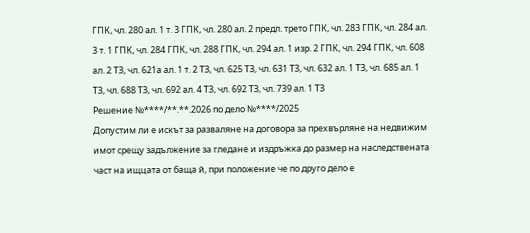ГПК, чл. 280 ал. 1 т. 3 ГПК, чл. 280 ал. 2 предл. трето ГПК, чл. 283 ГПК, чл. 284 ал. 3 т. 1 ГПК, чл. 284 ГПК, чл. 288 ГПК, чл. 294 ал. 1 изр. 2 ГПК, чл. 294 ГПК, чл. 608 ал. 2 ТЗ, чл. 621а ал. 1 т. 2 ТЗ, чл. 625 ТЗ, чл. 631 ТЗ, чл. 632 ал. 1 ТЗ, чл. 685 ал. 1 ТЗ, чл. 688 ТЗ, чл. 692 ал. 4 ТЗ, чл. 692 ТЗ, чл. 739 ал. 1 ТЗ
Решение №****/**.**.2026 по дело №****/2025
Допустим ли е искът за разваляне на договора за прехвърляне на недвижим имот срещу задължение за гледане и издръжка до размер на наследствената част на ищцата от баща й, при положение че по друго дело е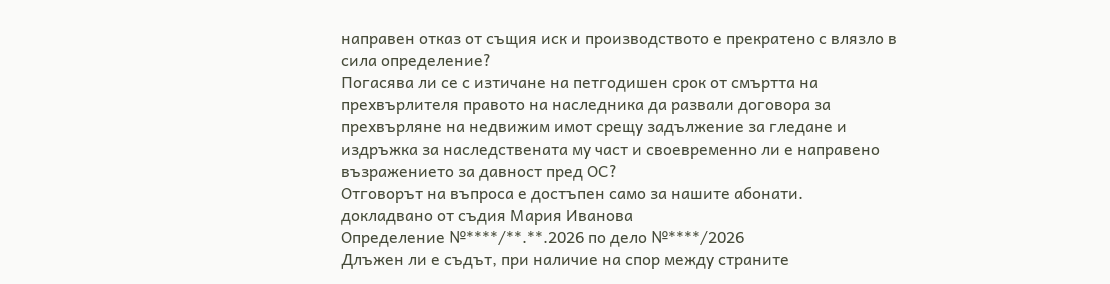направен отказ от същия иск и производството е прекратено с влязло в сила определение?
Погасява ли се с изтичане на петгодишен срок от смъртта на прехвърлителя правото на наследника да развали договора за прехвърляне на недвижим имот срещу задължение за гледане и издръжка за наследствената му част и своевременно ли е направено възражението за давност пред ОС?
Отговорът на въпроса е достъпен само за нашите абонати.
докладвано от съдия Мария Иванова
Определение №****/**.**.2026 по дело №****/2026
Длъжен ли е съдът, при наличие на спор между страните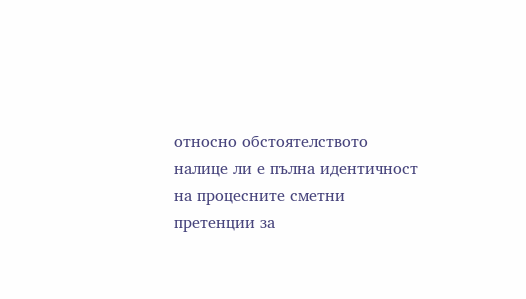относно обстоятелството налице ли е пълна идентичност на процесните сметни претенции за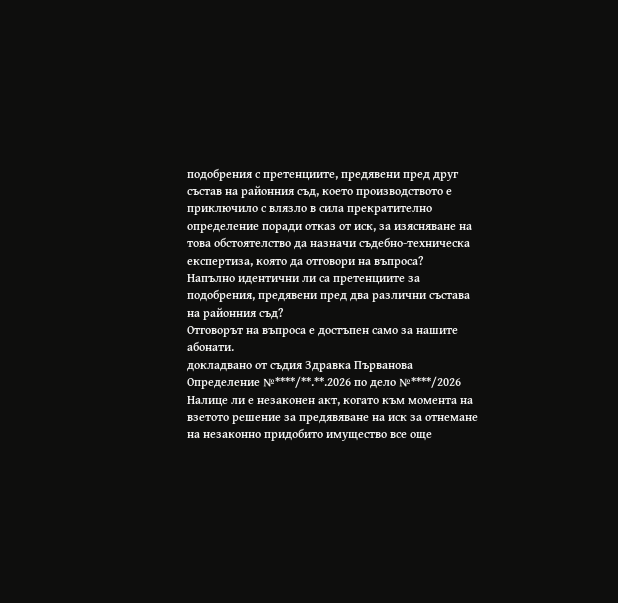подобрения с претенциите, предявени пред друг състав на районния съд, което производството е приключило с влязло в сила прекратително определение поради отказ от иск, за изясняване на това обстоятелство да назначи съдебно-техническа експертиза, която да отговори на въпроса?
Напълно идентични ли са претенциите за подобрения, предявени пред два различни състава на районния съд?
Отговорът на въпроса е достъпен само за нашите абонати.
докладвано от съдия Здравка Първанова
Определение №****/**.**.2026 по дело №****/2026
Налице ли е незаконен акт, когато към момента на взетото решение за предявяване на иск за отнемане на незаконно придобито имущество все още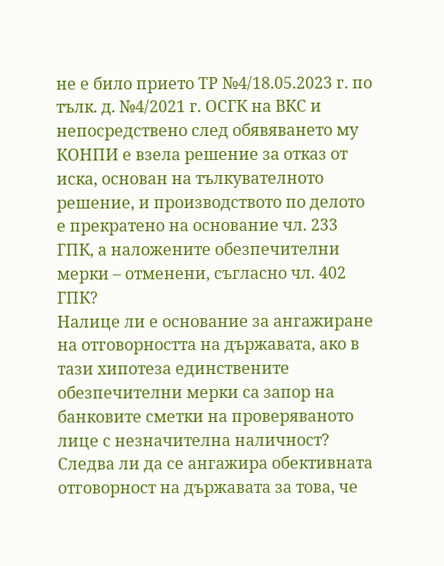не е било прието ТР №4/18.05.2023 г. по тълк. д. №4/2021 г. ОСГК на ВКС и непосредствено след обявяването му КОНПИ е взела решение за отказ от иска, основан на тълкувателното решение, и производството по делото е прекратено на основание чл. 233 ГПК, а наложените обезпечителни мерки – отменени, съгласно чл. 402 ГПК?
Налице ли е основание за ангажиране на отговорността на държавата, ако в тази хипотеза единствените обезпечителни мерки са запор на банковите сметки на проверяваното лице с незначителна наличност?
Следва ли да се ангажира обективната отговорност на държавата за това, че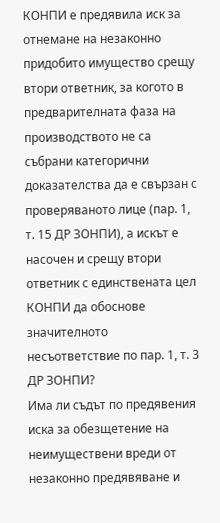КОНПИ е предявила иск за отнемане на незаконно придобито имущество срещу втори ответник, за когото в предварителната фаза на производството не са събрани категорични доказателства да е свързан с проверяваното лице (пар. 1, т. 15 ДР ЗОНПИ), а искът е насочен и срещу втори ответник с единствената цел КОНПИ да обоснове значителното несъответствие по пар. 1, т. 3 ДР ЗОНПИ?
Има ли съдът по предявения иска за обезщетение на неимуществени вреди от незаконно предявяване и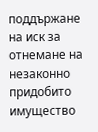поддържане на иск за отнемане на незаконно придобито имущество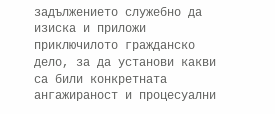задължението служебно да изиска и приложи приключилото гражданско дело, за да установи какви са били конкретната ангажираност и процесуални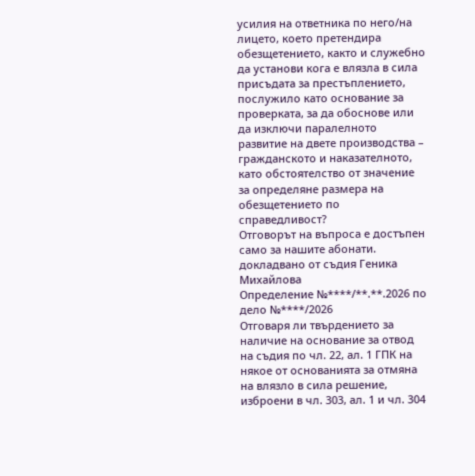усилия на ответника по него/на лицето, което претендира обезщетението, както и служебно да установи кога е влязла в сила присъдата за престъплението, послужило като основание за проверката, за да обоснове или да изключи паралелното развитие на двете производства – гражданското и наказателното, като обстоятелство от значение за определяне размера на обезщетението по справедливост?
Отговорът на въпроса е достъпен само за нашите абонати.
докладвано от съдия Геника Михайлова
Определение №****/**.**.2026 по дело №****/2026
Отговаря ли твърдението за наличие на основание за отвод на съдия по чл. 22, ал. 1 ГПК на някое от основанията за отмяна на влязло в сила решение, изброени в чл. 303, ал. 1 и чл. 304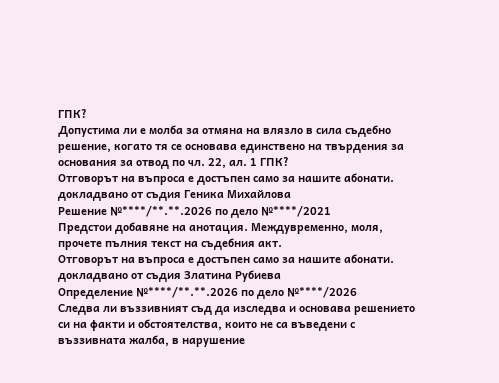ГПК?
Допустима ли е молба за отмяна на влязло в сила съдебно решение, когато тя се основава единствено на твърдения за основания за отвод по чл. 22, ал. 1 ГПК?
Отговорът на въпроса е достъпен само за нашите абонати.
докладвано от съдия Геника Михайлова
Решение №****/**.**.2026 по дело №****/2021
Предстои добавяне на анотация. Междувременно, моля, прочете пълния текст на съдебния акт.
Отговорът на въпроса е достъпен само за нашите абонати.
докладвано от съдия Златина Рубиева
Определение №****/**.**.2026 по дело №****/2026
Следва ли въззивният съд да изследва и основава решението си на факти и обстоятелства, които не са въведени с въззивната жалба, в нарушение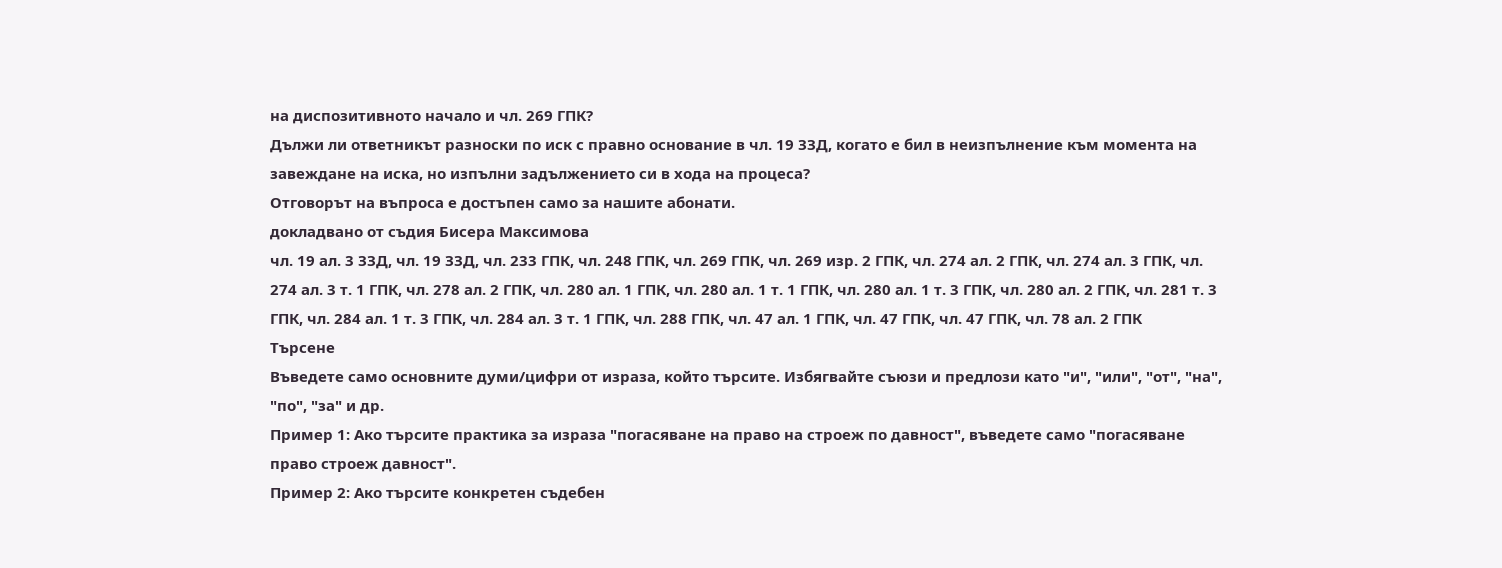на диспозитивното начало и чл. 269 ГПК?
Дължи ли ответникът разноски по иск с правно основание в чл. 19 ЗЗД, когато е бил в неизпълнение към момента на завеждане на иска, но изпълни задължението си в хода на процеса?
Отговорът на въпроса е достъпен само за нашите абонати.
докладвано от съдия Бисера Максимова
чл. 19 ал. 3 ЗЗД, чл. 19 ЗЗД, чл. 233 ГПК, чл. 248 ГПК, чл. 269 ГПК, чл. 269 изр. 2 ГПК, чл. 274 ал. 2 ГПК, чл. 274 ал. 3 ГПК, чл. 274 ал. 3 т. 1 ГПК, чл. 278 ал. 2 ГПК, чл. 280 ал. 1 ГПК, чл. 280 ал. 1 т. 1 ГПК, чл. 280 ал. 1 т. 3 ГПК, чл. 280 ал. 2 ГПК, чл. 281 т. 3 ГПК, чл. 284 ал. 1 т. 3 ГПК, чл. 284 ал. 3 т. 1 ГПК, чл. 288 ГПК, чл. 47 ал. 1 ГПК, чл. 47 ГПК, чл. 47 ГПК, чл. 78 ал. 2 ГПК
Търсене
Въведете само основните думи/цифри от израза, който търсите. Избягвайте съюзи и предлози като "и", "или", "от", "на", "по", "за" и др.
Пример 1: Ако търсите практика за израза "погасяване на право на строеж по давност", въведете само "погасяване право строеж давност".
Пример 2: Ако търсите конкретен съдебен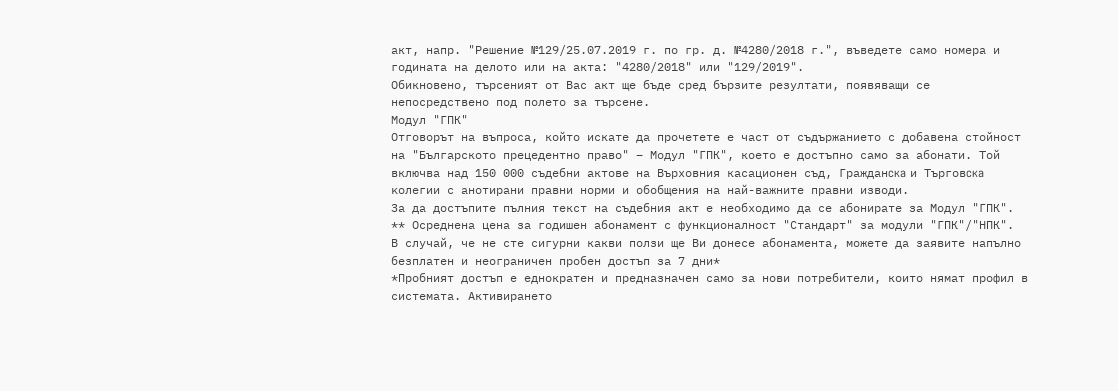акт, напр. "Решение №129/25.07.2019 г. по гр. д. №4280/2018 г.", въведете само номера и годината на делото или на акта: "4280/2018" или "129/2019".
Обикновено, търсеният от Вас акт ще бъде сред бързите резултати, появяващи се непосредствено под полето за търсене.
Модул "ГПК"
Отговорът на въпроса, който искате да прочетете е част от съдържанието с добавена стойност на "Българското прецедентно право" – Модул "ГПК", което е достъпно само за абонати. Той включва над 150 000 съдебни актове на Върховния касационен съд, Гpaждaнcĸa и Tъpгoвcĸa ĸoлeгии с анотирани правни норми и обобщения на най-важните правни изводи.
За да достъпите пълния текст на съдебния акт е необходимо да се абонирате за Модул "ГПК".
** Осреднена цена за годишен абонамент с функционалност "Стандарт" за модули "ГПК"/"НПК".
В случай, че не сте сигурни какви ползи ще Ви донесе абонамента, можете да заявите напълно безплатен и неограничен пробен достъп за 7 дни*
*Пробният достъп е еднократен и предназначен само за нови потребители, които нямат профил в системата. Активирането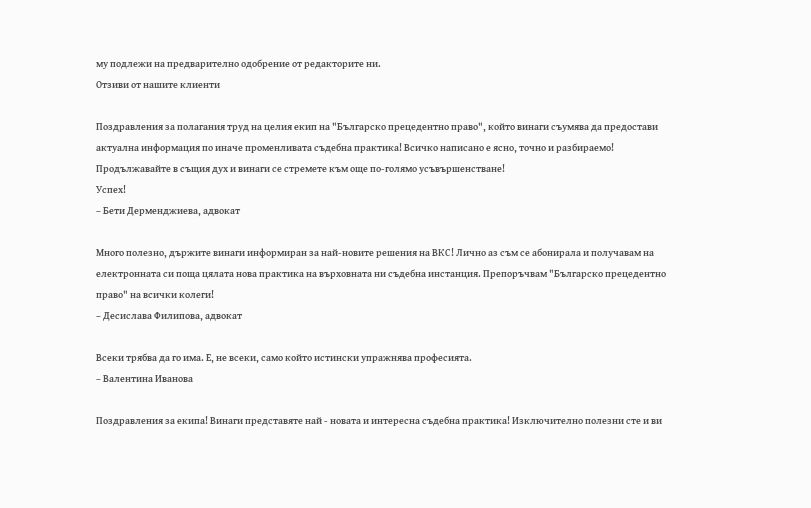му подлежи на предварително одобрение от редакторите ни.
Отзиви от нашите клиенти

Поздравления за полагания труд на целия екип на "Българско прецедентно право", който винаги съумява да предостави актуална информация по иначе променливата съдебна практика! Всичко написано е ясно, точно и разбираемо!
Продължавайте в същия дух и винаги се стремете към още по-голямо усъвършенстване!
Успех!
– Бети Дерменджиева, адвокат

Много полезно, държите винаги информиран за най-новите решения на ВКС! Лично аз съм се абонирала и получавам на електронната си поща цялата нова практика на върховната ни съдебна инстанция. Препоръчвам "Българско прецедентно право" на всички колеги!
– Десислава Филипова, адвокат

Всеки трябва да го има. Е, не всеки, само който истински упражнява професията.
– Валентина Иванова

Поздравления за екипа! Винаги представяте най - новата и интересна съдебна практика! Изключително полезни сте и ви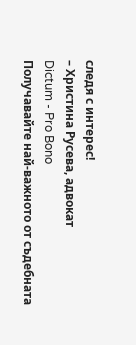следя с интерес!
– Христина Русева, адвокат
Dictum - Pro Bono
Получавайте най-важното от съдебната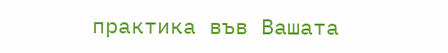практика във Вашата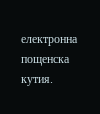електронна пощенска кутия.